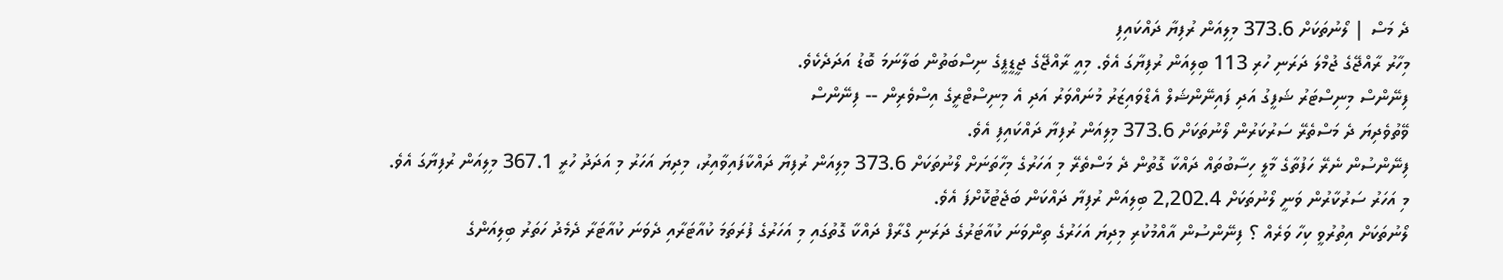ދެ މަސް | ލޯނުތަކަށް 373.6 މިލިއަން ރުފިޔާ ދައްކައިފި
މިހާރު ރާއްޖޭގެ ޖުމްލަ ދަރަނި ހުރި 113 ބިލިއަން ރުފިޔާގަ އެވެ. މިއީ ރާއްޖޭގެ ޖީޑީޕީގެ ނިސްބަތުން ބަލާނަމަ ބޮޑު އަދަދެކެވެ.
ފިނޭންސް މިނިސްޓަރު ޝަފީގު އަދި ފައިނޭންޝަލް އެޑްވައިޒަރު މުނައްވަރު އަދި އެ މިނިސްޓްރީގެ އިސްވެރިން -- ފިނޭންސް
ވޭތުވެދިޔަ ދެ މަސްތެރޭ ސަރުކަރުން ލޯނުތަކަށް 373.6 މިލިއަން ރުފިޔާ ދައްކައިފި އެވެ.
ފިނޭންސުން ނެރޭ ހަފުތާގެ މާލީ ހިސާބުތައް ދައްކާ ގޮތުން ދެ މަސްތެރޭ މި އަހަރުގެ މިހާތަނަށް ލޯނުތަކަށް 373.6 މިލިއަން ރުފިޔާ ދައްކާފައިވާއިރު، މިދިޔަ އަހަރު މި އަދަދު ހުރީ 367.1 މިލިއަން ރުފިޔާގަ އެވެ.
މި އަހަރު ސަރުކާރުން ވަނީ ލޯނުތަކަށް 2,202.4 ބިލިއަން ރުފިޔާ ދައްކަން ބަޖެޓުކޮށްފަ އެވެ.
ލޯނުތަކަށް އިތުރުވީ ކިހާ ވަރެއް ؟ ފިނޭންސުން އާއްމުކުރި މިދިޔަ އަހަރުގެ ތިންވަނަ ކުއާޓަރުގެ ދަރަނި ގްރާފް ދައްކާ ގޮތުގައި މި އަހަރުގެ ފުރަތަމަ ކުއާޓަރާއި ދެވަނަ ކުއާޓަރާ ދެމެދު ހަތަރު ބިލިއަންގެ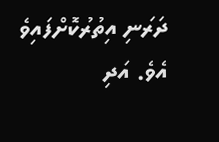ދަރަނި އިތުރުކޮށްފައިވެ އެވެ. އަދި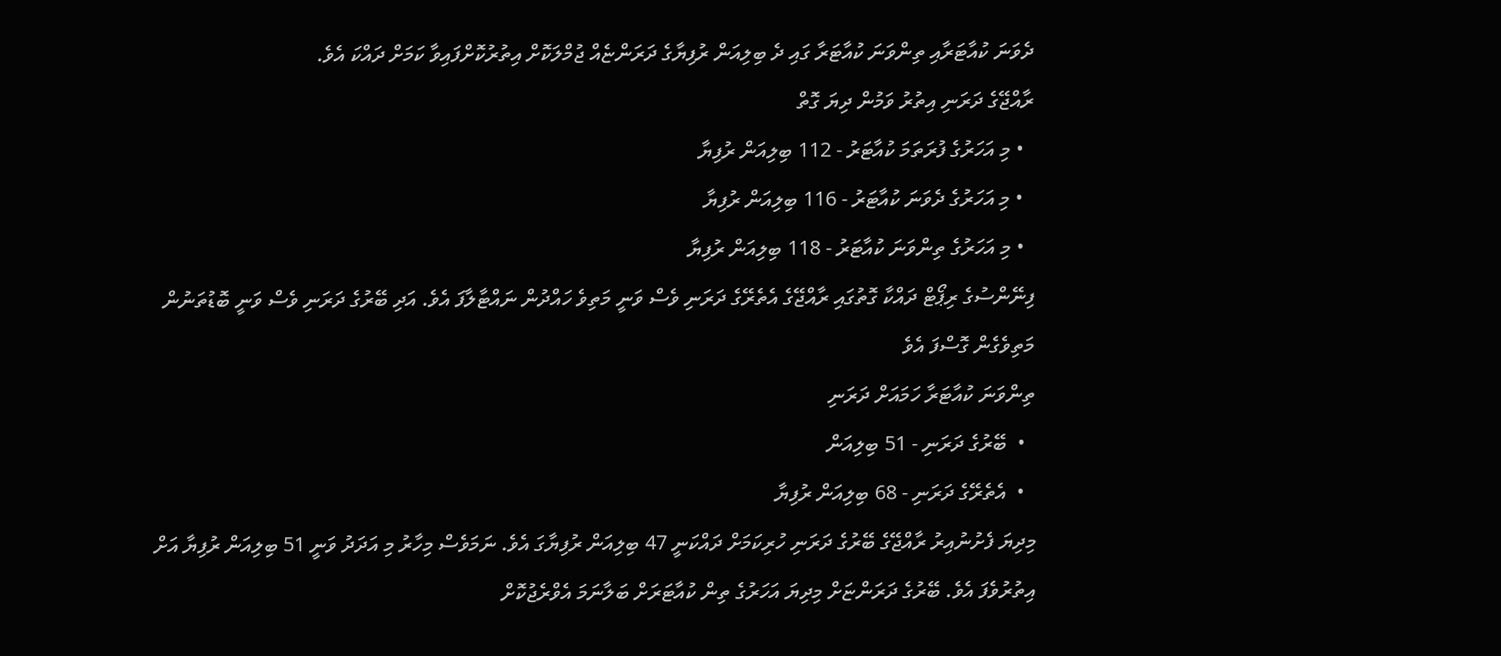ދެވަނަ ކުއާޓަރާއި ތިންވަނަ ކުއާޓަރާ ގައި ދެ ބިލިއަން ރުފިޔާގެ ދަރަންޏެއް ޖުމްލަކޮށް އިތުރުކޮށްފައިވާ ކަމަށް ދައްކަ އެވެ.
ރާއްޖޭގެ ދަރަނި އިތުރު ވަމުން ދިޔަ ގޮތް
  • މި އަހަރުގެ ފުރަތަމަ ކުއާޓަރު - 112 ބިލިއަން ރުފިޔާ
  • މި އަހަރުގެ ދެވަނަ ކުއާޓަރު - 116 ބިލިއަން ރުފިޔާ
  • މި އަހަރުގެ ތިންވަނަ ކުއާޓަރު - 118 ބިލިއަން ރުފިޔާ
ފިނޭންސުގެ ރިޕޯޓް ދައްކާ ގޮތުގައި ރާއްޖޭގެ އެތެރޭގެ ދަރަނި ވެސް ވަނީ މަތިވެ ހައްދުން ނައްޓާލާފަ އެވެ. އަދި ބޭރުގެ ދަރަނި ވެސް ވަނީ ބޮޑުތަނުން މަތިވެގެން ގޮސްފަ އެވެ
ތިންވަނަ ކުއާޓަރާ ހަމައަށް ދަރަނި
  •  ބޭރުގެ ދަރަނި - 51 ބިލިއަން
  •  އެތެރޭގެ ދަރަނި - 68 ބިލިއަން ރުފިޔާ
މިދިޔަ ފެށުނުއިރު ރާއްޖޭގެ ބޭރުގެ ދަރަނި ހުރިކަމަށް ދައްކަނީ 47 ބިލިއަން ރުފިޔާގަ އެވެ. ނަމަވެސް މިހާރު މި އަދަދު ވަނީ 51 ބިލިއަން ރުފިޔާ އަށް އިތުރުވެފަ އެވެ. ބޭރުގެ ދަރަންޏަށް މިދިޔަ އަހަރުގެ ތިން ކުއާޓަރަށް ބަލާނަމަ އެވްރެޖުކޮށް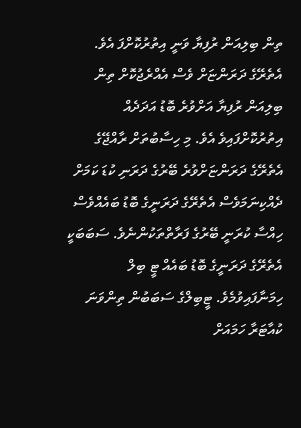ތިން ބިލިއަން ރުފިޔާ ވަނީ އިތުރުކޮށްފަ އެވެ. އެތެރޭގެ ދަރަންޏަށް ވެސް އެއްރެޖުކޮށް ތިން ބިލިއަން ރުފިޔާ އަށްވުރެ ބޮޑު އަދަދެއް އިތުރުކޮށްފައިވެ އެވެ. މި ހިސާބުތަށް ރާއްޖޭގެ އެތެރޭގެ ދަރަންޏަށްވުރެ ބޭރުގެ ދަރަނި ކުޑަ ކަމަށް ދެއްކިނަމަވެސް އެތެރޭގެ ދަރަނީގެ ބޮޑު ބައެއްވެސް ހިއްސާ ކުރަނީ ބޭރުގެ ފަރާތްތަކުންނެވެ. ސަބަބަކީ އެތެރޭގެ ދަރަނީގެ ބޮޑު ބައެއް ޓީ ބިލް ހިމަނާފައިވުމެވެ. ޓީބިލްގެ ސަބަބުން ތިންވަނަ ކުއާޓަރާ ހަމައަށް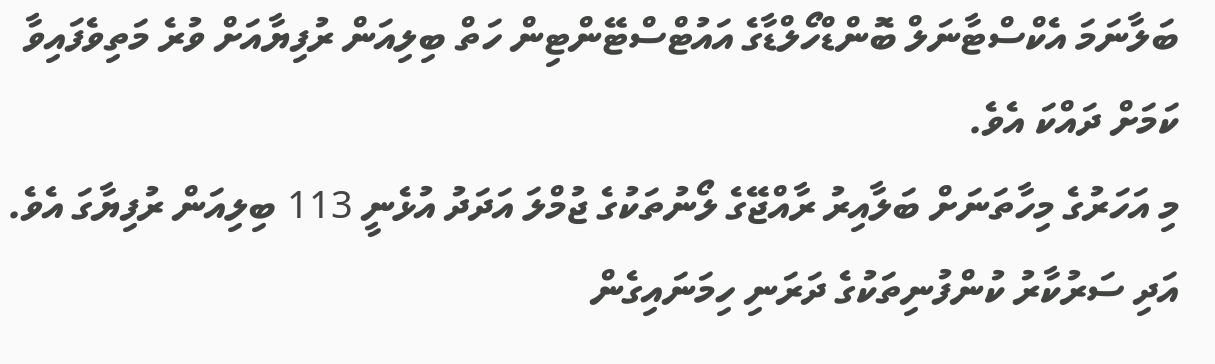ބަލާނަމަ އެކްސްޓާނަލް ބޮންޑްހޯލްޑާގެ އައުޓްސްޓޭންޓިން ހަތް ބިލިއަން ރުފިޔާއަށް ވުރެ މަތިވެފައިވާ ކަމަށް ދައްކަ އެވެ.
މި އަހަރުގެ މިހާތަނަށް ބަލާއިރު ރާއްޖޭގެ ލޯނުތަކުގެ ޖުމްލަ އަދަދު އުޅެނީ 113 ބިލިއަން ރުފިޔާގަ އެވެ. އަދި ސަރުކާރު ކުންފުނިތަކުގެ ދަރަނި ހިމަނައިގެން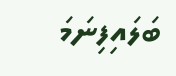ބަލައިފިނަމަ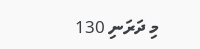މި ދަރަނި 130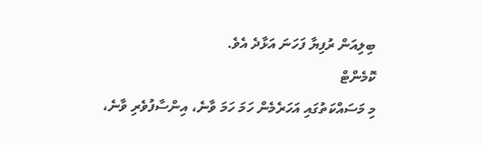ބިލިއަން ރުފިޔާ ފަހަނަ އަޅާދެ އެވެ.
ކޮމެންޓް
މި މަސައްކަތުގައި އަހަރެމެން ހަމަ ހަމަ ވާނެ، އިންސާފުވެރި ވާނެ،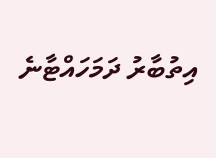އިތުބާރު ދަމަހައްޓާނެ